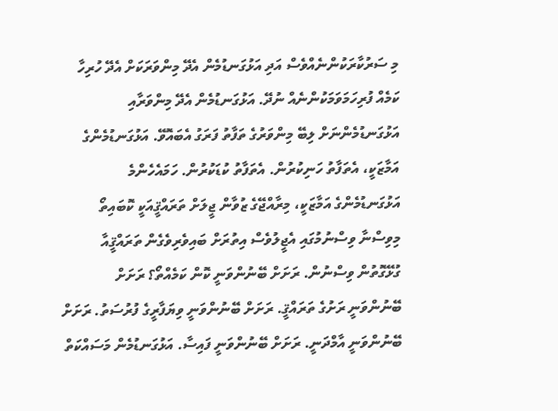މި ސަރުކާރަކުންނެއްވެސް އަދި އަޅުގަނޑުމެން އެދޭ މިންވަރަކަށް އެދޭ ހުރިހާ ކަމެއް ފުރިހަމަވަމަކުންނެއް ނުދޭ. އަޅުގަނޑުމެން އެދޭ މިންވަރާއި އަޅުގަނޑުމެންނަށް ލިބޭ މިންވަރުގެ ތަފާތު ފަރަގު އެބައޮވޭ. އަޅުގަނޑުމެންގެ އަމާޒަކީ، އެތަފާތު ހަނިކުރުން. އެތަފާތު ކުޑަކުރުން. ހަމައެހެންމެ އަޅުގަނޑުމެންގެ އަމާޒަކީ، މިރާއްޖޭގެ ޒުވާން ޖީލަށް ތަރައްޤީއަކީ ކޮބައިތޯ މިވިސްނާ ވިސްނުމުގައި އެޖީލުވެސް އިތުރަށް ބައިވެރިވެގެން ތަރައްޤީއާ ގުޅޭގޮތުން ވިސްނުން. ރަށަށް ބޭނުންވަނީ ކޮން ކަމެއްތޯ؟ ރަށަށް ބޭނުންވަނީ ރަށުގެ ތަރައްޤީ. ރަށަށް ބޭނުންވަނީ ވިޔަފާރީގެ ފުރުސަތު. ރަށަށް ބޭނުންވަނީ އާމްދަނީ. ރަށަށް ބޭނުންވަނީ ފައިސާ. އަޅުގަނޑުމެން މަސައްކަތް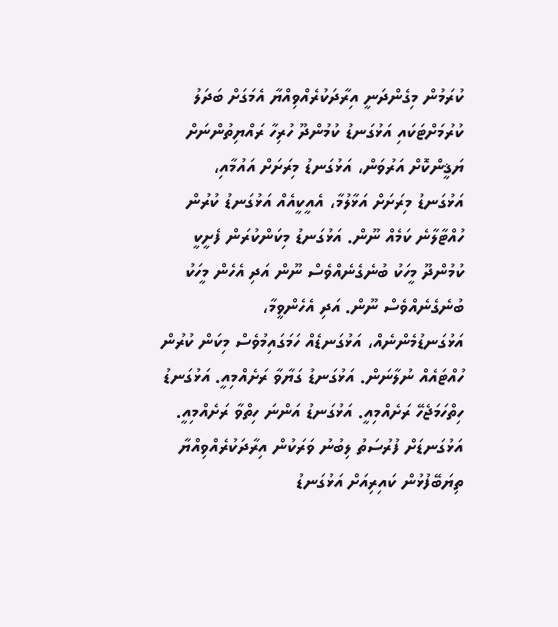ކުރަމުން މިގެންދަނީ އިރާދަކުރެއްވިއްޔާ އެމަގަށް ބަދަލު ކުރުމަށްޓަކައި އަޅުގަނޑު ކުމުންދޫ ހުރިހާ ރައްޔިތުންނަށް ޔަޤީންކޮށް އަރުވަން، އަޅުގަނޑު މިރަށަށް އައުމާއި، އަޅުގަނޑު މިރަށަށް އަޅާލުމާ، އެއީކީއެއް އަޅުގަނޑު ކުރުން ހުއްޓާލާނެ ކަމެއް ނޫން. އަޅުގަނޑު މިކަންކުރަން ފެށީކީ ކުމުންދޫ މީހަކު ބުނެގެނެއްވެސް ނޫން އަދި އެހެން މީހަކު ބުނެގެނެއްވެސް ނޫން. އަދި އެހެންވީމާ، އަޅުގަނޑުމެންނެއް، އަޅުގަނޑެއް ހަމަގައިމުވެސް މިކަން ކުރުން ހުއްޓައެއް ނުލާނަން. އަޅުގަނޑު ގަޔާވާ ރަށެއްމިއީ. އަޅުގަނޑު ހިތްހަމަޖެހޭ ރަށެއްމިއީ. އަޅުގަނޑު އަންނަ ހިތްވާ ރަށެއްމިއީ. އަޅުގަނޑަށް ފުރުސަތު ލިބުނު ވަރަކުން އިރާދަކުރެއްވިއްޔާ ތިޔަބޭފުޅުން ކައިރިއަށް އަޅުގަނޑު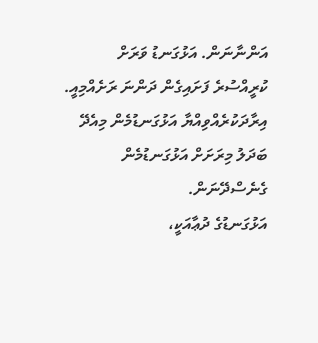އަންނާނަން. އަޅުގަނޑު ވަރަށް ކުރީއްސުރެ ފަށައިގެން ދަންނަ ރަށެއްމިއީ. އިރާދަކުރެއްވިއްޔާ އަޅުގަނޑުމެން މިއެދޭ ބަދަލު މިރަށަށް އަޅުގަނޑުމެން ގެނެސްދޭނަން.
އަޅުގަނޑުގެ ދުޢާއަކީ،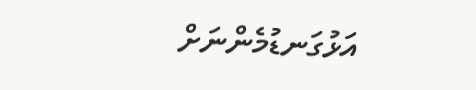އަޅުގަނޑުމެންނަށް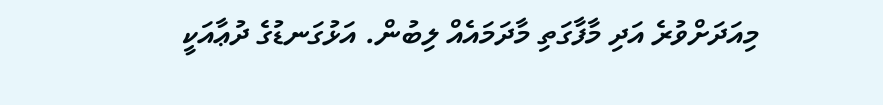މިއަދަށްވުރެ އަދި މާފާގަތި މާދަމައެއް ލިބުން. އަޅުގަނޑުގެ ދުޢާއަކީ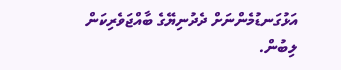އަޅުގަނޑުމެންނަށް ދެދުނިޔޭގެ ބާއްޖަވެރިކަން ލިބުން.